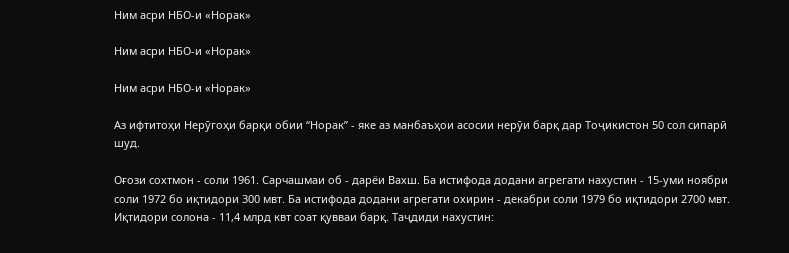Ним асри НБО-и «Норак»

Ним асри НБО-и «Норак»

Ним асри НБО-и «Норак»

Аз ифтитоҳи Нерӯгоҳи барқи обии “Норак” - яке аз манбаъҳои асосии нерӯи барқ дар Тоҷикистон 50 сол сипарӣ шуд.

Оғози сохтмон - соли 1961. Сарчашмаи об - дарёи Вахш. Ба истифода додани агрегати нахустин - 15-уми ноябри соли 1972 бо иқтидори 300 мвт. Ба истифода додани агрегати охирин - декабри соли 1979 бо иқтидори 2700 мвт. Иқтидори солона - 11,4 млрд квт соат қувваи барқ. Таҷдиди нахустин: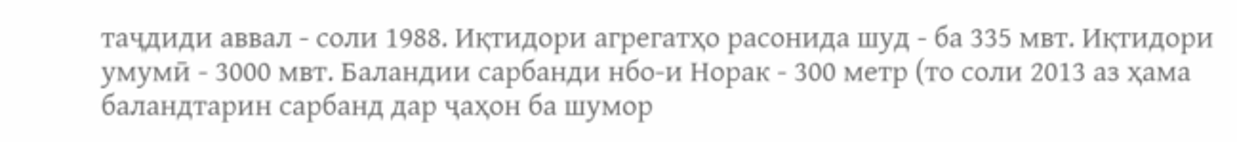таҷдиди аввал - соли 1988. Иқтидори агрегатҳо расонида шуд - ба 335 мвт. Иқтидори умумӣ - 3000 мвт. Баландии сарбанди нбо-и Норак - 300 метр (то соли 2013 аз ҳама баландтарин сарбанд дар ҷаҳон ба шумор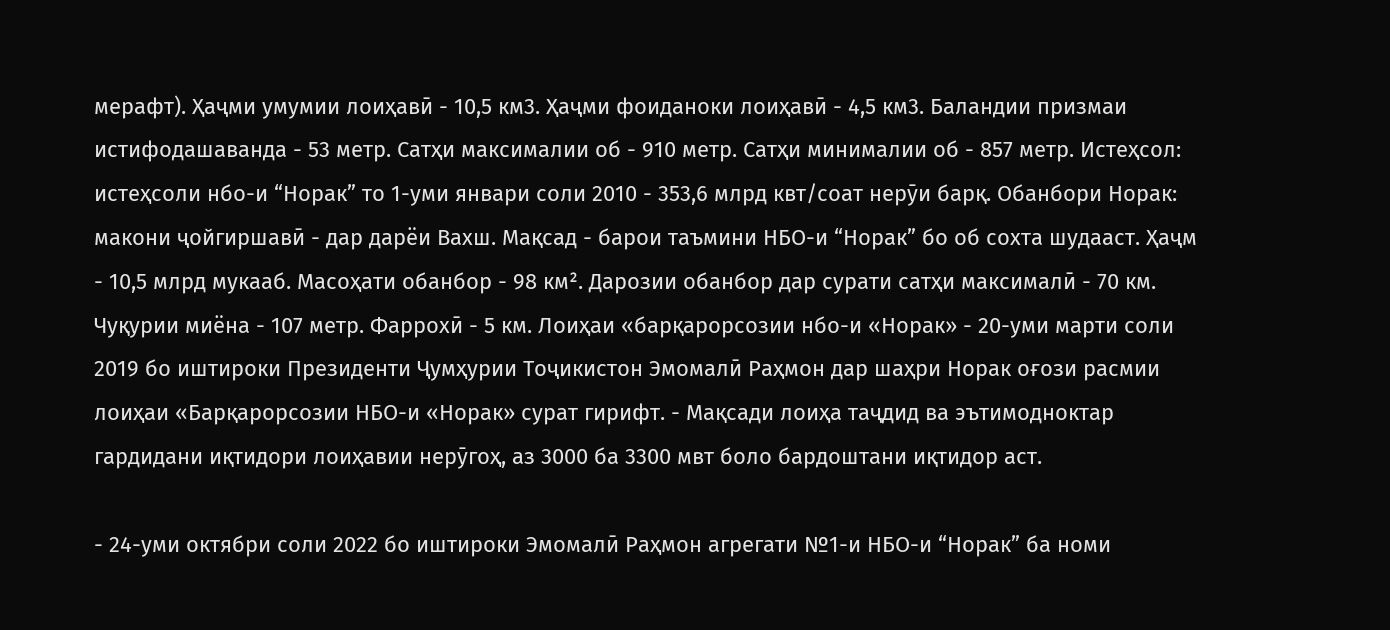мерафт). Ҳаҷми умумии лоиҳавӣ - 10,5 км3. Ҳаҷми фоиданоки лоиҳавӣ - 4,5 км3. Баландии призмаи истифодашаванда - 53 метр. Сатҳи максималии об - 910 метр. Сатҳи минималии об - 857 метр. Истеҳсол: истеҳсоли нбо-и “Норак” то 1-уми январи соли 2010 - 353,6 млрд квт/соат нерӯи барқ. Обанбори Норак: макони ҷойгиршавӣ - дар дарёи Вахш. Мақсад - барои таъмини НБО-и “Норак” бо об сохта шудааст. Ҳаҷм - 10,5 млрд мукааб. Масоҳати обанбор - 98 км². Дарозии обанбор дар сурати сатҳи максималӣ - 70 км. Чуқурии миёна - 107 метр. Фаррохӣ - 5 км. Лоиҳаи «барқарорсозии нбо-и «Норак» - 20-уми марти соли 2019 бо иштироки Президенти Ҷумҳурии Тоҷикистон Эмомалӣ Раҳмон дар шаҳри Норак оғози расмии лоиҳаи «Барқарорсозии НБО-и «Норак» сурат гирифт. - Мақсади лоиҳа таҷдид ва эътимодноктар гардидани иқтидори лоиҳавии нерӯгоҳ, аз 3000 ба 3300 мвт боло бардоштани иқтидор аст.

- 24-уми октябри соли 2022 бо иштироки Эмомалӣ Раҳмон агрегати №1-и НБО-и “Норак” ба номи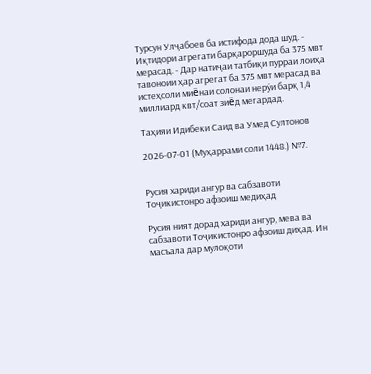Турсун Улҷабоев ба истифода дода шуд. - Иқтидори агрегати барқароршуда ба 375 мвт мерасад. - Дар натиҷаи татбиқи пурраи лоиҳа тавоноии ҳар агрегат ба 375 мвт мерасад ва истеҳсоли миëнаи солонаи нерӯи барқ 1,4 миллиард квт/соат зиëд мегардад.

Таҳияи Идибеки Саид ва Умед Султонов

2026-07-01 (Муҳаррами соли 1448.) №7.


Русия хариди ангур ва сабзавоти Тоҷикистонро афзоиш медиҳад

Русия ният дорад хариди ангур, мева ва сабзавоти Тоҷикистонро афзоиш диҳад. Ин масъала дар мулоқоти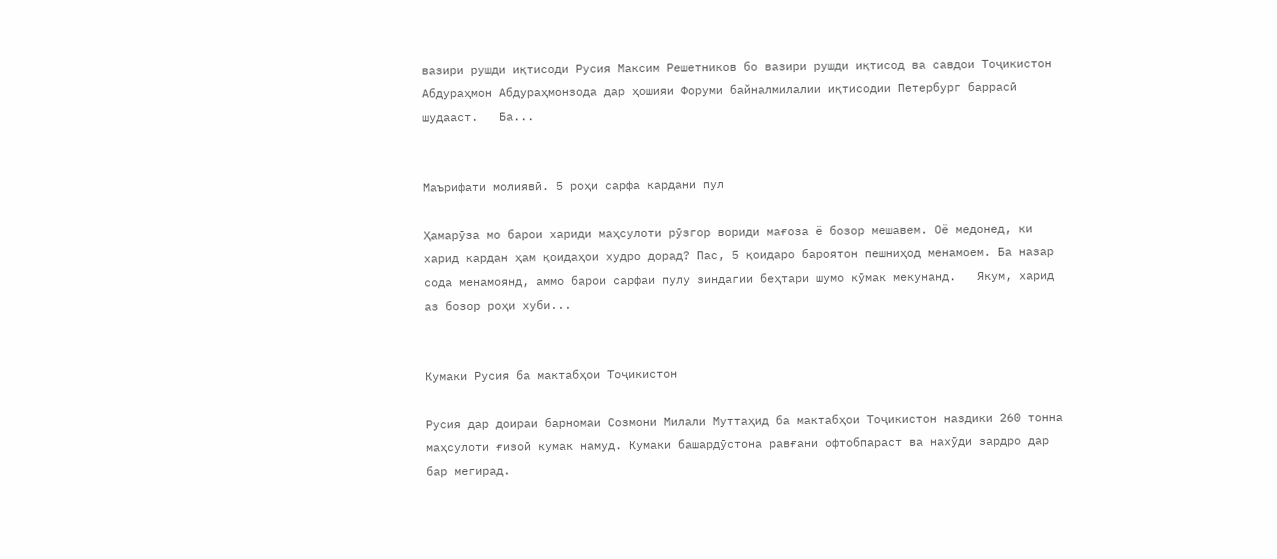вазири рушди иқтисоди Русия Максим Решетников бо вазири рушди иқтисод ва савдои Тоҷикистон Абдураҳмон Абдураҳмонзода дар ҳошияи Форуми байналмилалии иқтисодии Петербург баррасӣ шудааст.   Ба...


Маърифати молиявӣ. 5 роҳи сарфа кардани пул

Ҳамарӯза мо барои хариди маҳсулоти рӯзгор вориди мағоза ё бозор мешавем. Оё медонед, ки харид кардан ҳам қоидаҳои худро дорад? Пас, 5 қоидаро бароятон пешниҳод менамоем. Ба назар сода менамоянд, аммо барои сарфаи пулу зиндагии беҳтари шумо кӯмак мекунанд.   Якум, харид аз бозор роҳи хуби...


Кумаки Русия ба мактабҳои Тоҷикистон

Русия дар доираи барномаи Созмони Милали Муттаҳид ба мактабҳои Тоҷикистон наздики 260 тонна маҳсулоти ғизоӣ кумак намуд. Кумаки башардӯстона равғани офтобпараст ва нахӯди зардро дар бар мегирад.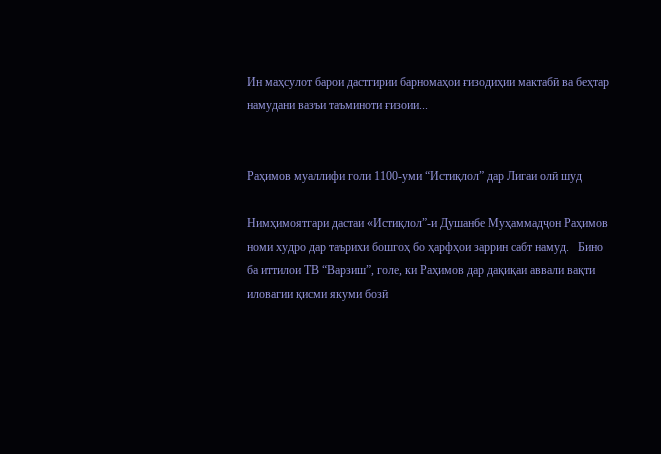Ин маҳсулот барои дастгирии барномаҳои ғизодиҳии мактабӣ ва беҳтар намудани вазъи таъминоти ғизоии...


Раҳимов муаллифи голи 1100-уми “Истиқлол” дар Лигаи олӣ шуд

Нимҳимоятгари дастаи «Истиқлол”-и Душанбе Муҳаммадҷон Раҳимов номи худро дар таърихи бошгоҳ бо ҳарфҳои заррин сабт намуд.   Бино ба иттилои ТВ “Варзиш”, голе, ки Раҳимов дар дақиқаи аввали вақти иловагии қисми якуми бозӣ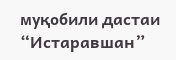муқобили дастаи “Истаравшан”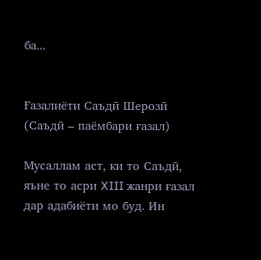ба...


Ғазалиёти Саъдӣ Шерозӣ (Саъдӣ – паёмбари ғазал)

Мусаллам аст, ки то Саъдӣ, яъне то асри XIII жанри ғазал дар адабиёти мо буд. Ин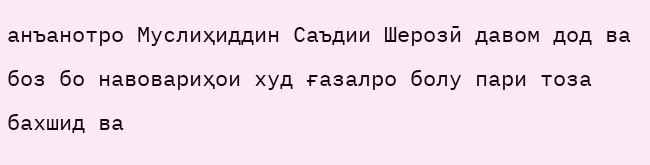анъанотро Муслиҳиддин Саъдии Шерозӣ давом дод ва боз бо навовариҳои худ ғазалро болу пари тоза бахшид ва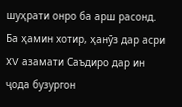шуҳрати онро ба арш расонд. Ба ҳамин хотир, ҳанӯз дар асри XV азамати Саъдиро дар ин ҷода бузургон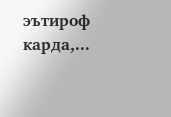эътироф карда,...